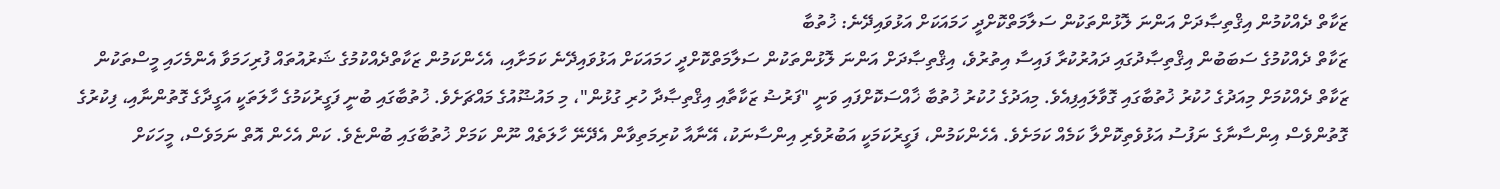ޒަކާތް ދެއްކުމުން އިޤްތިޞާދަށް އަންނަ ލޮޅުންތަކުން ސަލާމަތްކޮށްދީ ހަމައަކަށް އަޅުވައިދޭނެ: ޚުތުބާ
ޒަކާތް ދެއްކުމުގެ ސަބަބުން އިޤްތިޞާދުގައި ދައުރުކުރާ ފައިސާ އިތުރުވެ، އިޤްތިޞާދަށް އަންނަ ލޮޅުންތަކުން ސަލާމަތްކޮށްދީ ހަމައަކަށް އަޅުވައިދޭނެ ކަމަށާއި، އެހެންކަމުން ޒަކާތްދެއްކުމުގެ ޝަރުއުތައް ފުރިހަމަވާ އެންމެހައި މީސްތަކުން ޒަކާތް ދެއްކުމަށް މިއަދުގެ ހުކުރު ޚުތުބާގައި ގޮވާލައިފިއެވެ. މިއަދުގެ ހުކުރު ޚުތުބާ ޚާއްސަކޮށްފައި ވަނީ "ފަރުޟު ޒަކާތާއި އިޤްތިޞާދާ ހުރި ގުޅުން"، މި މައުޟޫއުގެ މައްޗަށެވެ. ޚުތުބާގައި ބުނީ ފަގީރުކަމުގެ ހާލަތަކީ އަގީދާގެ ގޮތުންނާއި، ފިކުރުގެ ގޮތުންވެސް އިންސާނާގެ ނަފުސު އަޅުވެތިކޮށްލާ ކަމެއް ކަމަށެވެ. އެހެންކަމުން، ފަގީރުކަމަކީ އަބުރުވެރި އިންސާނަކު، އޭނާއާ ކުރިމަތިވާން އެދޭނޭ ހާލަތެއް ނޫން ކަމަށް ޚުތުބާގައި ބުންޏެވެ. ކަން އެހެން އޮތް ނަމަވެސް، މީހަކަށް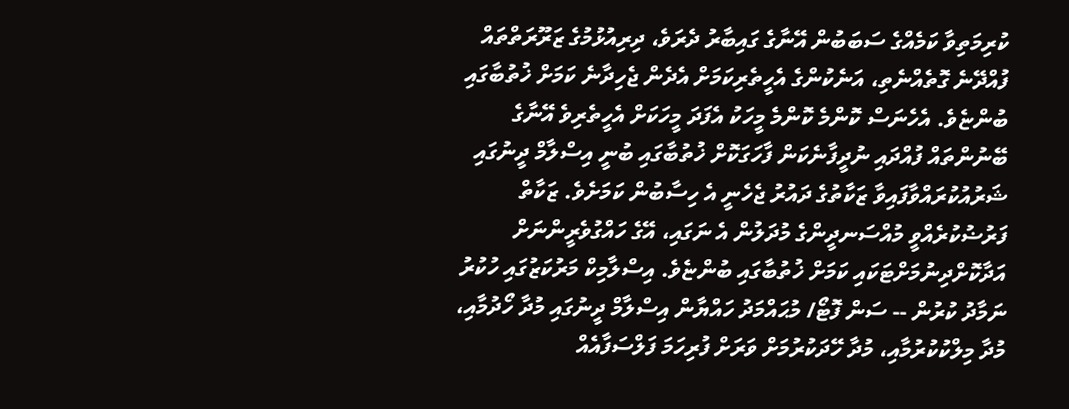ކުރިމަތިވާ ކަމެއްގެ ސަބަބުން އޭނާގެ ގައިބާރު ދެރަވެ، ދިރިއުޅުމުގެ ޒަރޫރަތްތައް ފުއްދޭނެ ގޮތެއްނެތި، އަނެކުންގެ އެހީތެރިކަމަށް އެދެން ޖެހިދާނެ ކަމަށް ޚުތުބާގައި ބުންޏެވެ. އެހެނަސް ކޮންމެ ކޮންމެ މީހަކު އެފަދަ މީހަކަށް އެހީތެރިވެ އޭނާގެ ބޭނުންތައް ފުއްދައި ނުދީފާނެކަން ފާހަގަކޮށް ޚުތުބާގައި ބުނީ އިސްލާމް ދީނުގައި ޝަރުއުކުރައްވާފައިވާ ޒަކާތުގެ ދައުރު ޖެހެނީ އެ ހިސާބުން ކަމަށެވެ. ޒަކާތް ފަރުޟުކުރެއްވީ މުއްސަނދީންގެ މުދަލުން އެ ނަގައި، އޭގެ ހައްގުވެރީންނަށް އަދާކޮށްދިނުމަށްޓަކައި ކަމަށް ޚުތުބާގައި ބުންޏެވެ. އިސްލާމިކް މަރުކަޒުގައި ހުކުރު ނަމާދު ކުރުން -- ސަން ފޮޓޯ/ މުޙައްމަދު ހައްޔާން އިސްލާމް ދީނުގައި މުދާ ހޯދުމާއި، މުދާ މިލްކުކުރުމާއި، މުދާ ހޭދަކުރުމަށް ވަރަށް ފުރިހަމަ ފަލްސަފާއެއް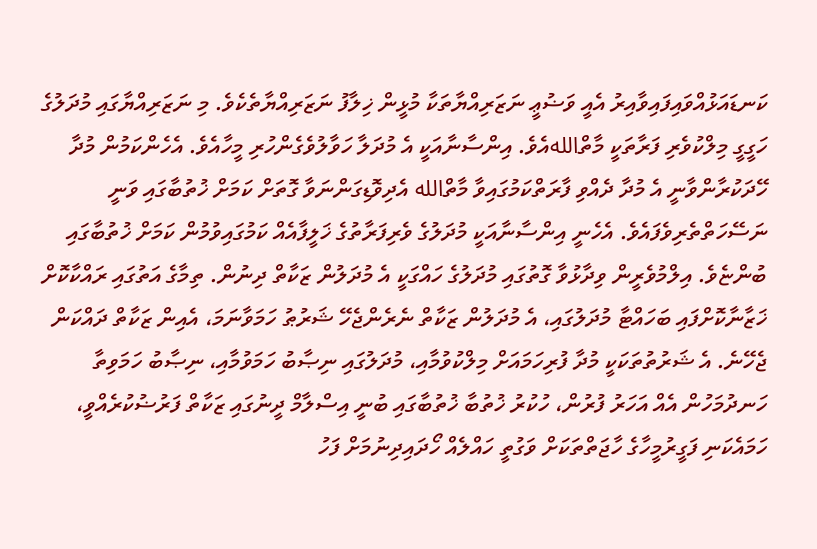ކަނޑައަޅުއްވައިފައިވާއިރު އެއީ ވަޟުޢީ ނަޒަރިއްޔާތަކާ މުޅީން ޚިލާފު ނަޒަރިއްޔާތެކެވެ. މި ނަޒަރިއްޔާގައި މުދަލުގެ ހަގީގީ މިލްކުވެރި ފަރާތަކީ މާތްاللهއެވެ. އިންސާނާއަކީ އެ މުދަލާ ހަވާލުވެގެންހުރި މީހާއެވެ. އެހެންކަމުން މުދާ ހޭދަކުރާންވާނީ އެ މުދާ ދެއްވި ފާރަތްކަމުގައިވާ މާތްالله އެދިވޮޑިގަންނަވާ ގޮތަށް ކަމަށް ޚުތުބާގައި ވަނީ ނަސޭހަތްތެރިވެފައެވެ. އެހެނީ އިންސާނާއަކީ މުދަލުގެ ވެރިފަރާތުގެ ޚަލީފާއެއް ކަމުގައިވުމުން ކަމަށް ޚުތުބާގައި ބުންޏެވެ. އިލްމުވެރީން ވިދާޅުވާ ގޮތުގައި މުދަލުގެ ހައްގަކީ އެ މުދަލުން ޒަކާތް ދިނުން. ތިމާގެ އަތުގައި ރައްކާކޮށް ޚަޒާނާކޮށްފައި ބަހައްޓާ މުދަލުގައި، އެ މުދަލުން ޒަކާތް ނެރެންޖެހޭ ޝަރުޠު ހަމަވާނަމަ، އެއިން ޒަކާތް ދައްކަން ޖެހޭނެ. އެ ޝަރުތުތަކަކީ މުދާ ފުރިހަމައަށް މިލްކުވުމާއި، މުދަލުގައި ނިޞާބު ހަމަވުމާއި، ނިޞާބު ހަމަވިތާ ހަނދުމަހުން އެއް އަހަރު ފުރުން، ހުކުރު ޚުތުބާ ޚުތުބާގައި ބުނީ އިސްލާމް ދީނުގައި ޒަކާތް ފަރުޟުކުރެއްވީ، ހަމައެކަނި ފަގީރުމީހާގެ ހާޖަތްތަކަށް ވަގުތީ ހައްލެއް ހޯދައިދިނުމަށް ފަހު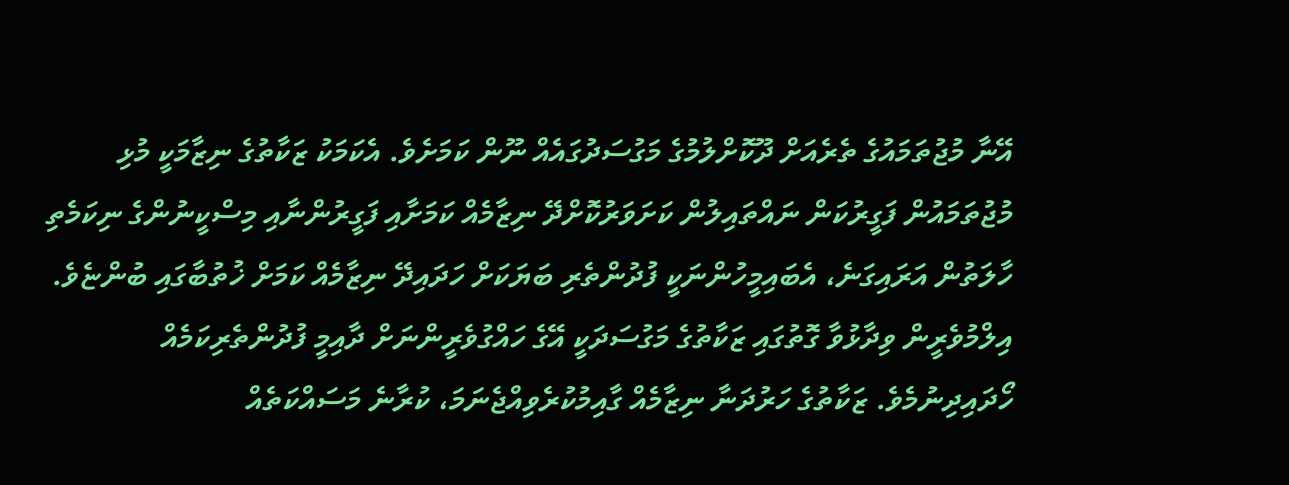އޭނާ މުޖުތަމައުގެ ތެރެއަށް ދޫކޮށްލުމުގެ މަގުސަދުގައެއް ނޫން ކަމަށެވެ. އެކަމަކު ޒަކާތުގެ ނިޒާމަކީ މުޅި މުޖުތަމައުން ފަގީރުކަން ނައްތައިލުން ކަށަވަރުކޮށްދޭ ނިޒާމެއް ކަމަށާއި ފަގީރުންނާއި މިސްކީނުންގެ ނިކަމެތި ހާލަތުން އަރައިގަނެ، އެބައިމީހުންނަކީ ފުދުންތެރި ބަޔަކަށް ހަދައިދޭ ނިޒާމެއް ކަމަށް ޚުތުބާގައި ބުންޏެވެ. އިލްމުވެރީން ވިދާޅުވާ ގޮތުގައި ޒަކާތުގެ މަގުސަދަކީ އޭގެ ހައްގުވެރީންނަށް ދާއިމީ ފުދުންތެރިކަމެއް ހޯދައިދިނުމެވެ. ޒަކާތުގެ ހަރުދަނާ ނިޒާމެއް ގާއިމުކުރެވިއްޖެނަމަ، ކުރާނެ މަސައްކަތެއް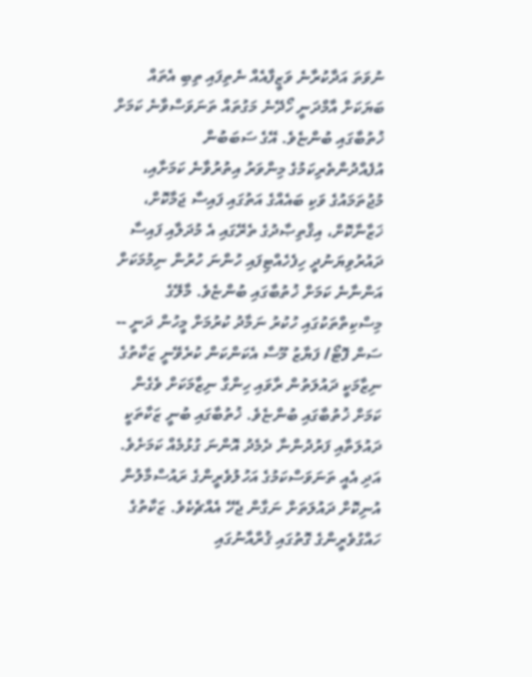ނުވަތަ އަދާކުރާނެ ވަޒީފާއެއް ނެތިފައި ތިބި އެތައް ބަޔަކަށް އާމްދަނީ ހޯދޭނެ މަގުތައް ތަނަވަސްވާނެ ކަމަށް ޚުތުބާގައި ބުންޏެވެ. އޭގެ ސަބަބުން އުފެއްދުންތެރިކަމުގެ މިންވަރު އިތުރުވާނެ ކަމަށާއި، މުޖުތަމައުގެ ވަކި ބައެއްގެ އަތުގައި ފައިސާ ޖަމާކޮށް، ޚަޒާނާކޮށް، އިޤްތިޞާދުގެ ތެރޭގައި އެ މުދަލާއި ފައިސާ ދައުރުވިޔަނުދީ ހިފެހެއްޓިފައި ހުންނަ ހުރުން ނިމުމަކަށް އަންނާނެ ކަމަށް ޚުތުބާގައި ބުންޏެވެ. މާލޭގެ މިސްކިތްތަކުގައި ހުކުރު ނަމާދު ކުރުމަށް މީހުން ދަނީ -- ސަން ފޮޓޯ/ ފަޔާޒު މޫސާ އެކަންކަން ކުރެވޭނީ ޒަކާތުގެ ނިޒާމަކީ ދައުލަތުން ރާވައި ހިންގާ ނިޒާމަކަށް ވެގެން ކަމަށް ޚުތުބާގައި ބުންޏެވެ. ޚުތުބާގައި ބުނީ ޒަކާތަކީ ދައުލަތާއި ފަރުދުންނާ ދެމެދު އޮންނަ ގުޅުމެއް ކަމަށެވެ. އަދި އެއީ ތަނަވަސްކަމުގެ އަހުލުވެރީންގެ ރައުސްމާލުން އުނިކޮށް ދައުލަތަށް ނަގާން ޖެހޭ އެއްޗެކެވެ. ޒަކާތުގެ ހައްގުވެރީންގެ ގޮތުގައި ޤުރްއާނުގައި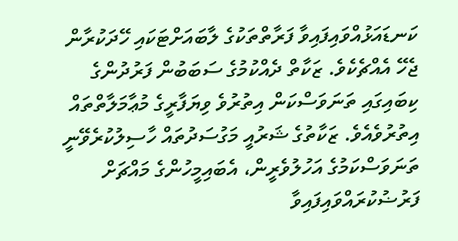ކަނޑައަޅުއްވައިފައިވާ ފަރާތްތަކުގެ ލާބައަށްޓަކައި ހޭދަކުރާން ޖެހޭ އެއްޗެކެވެ. ޒަކާތް ދެއްކުމުގެ ސަބަބުން ފަރުދުންގެ ކިބައިގައި ތަނަވަސްކަން އިތުރުވެ ވިޔަފާރީގެ މުޢާމަލާތްތައް އިތުރުވެއެވެ. ޒަކާތުގެ ޝަރުއީ މަގުސަދުތައް ހާސިލުކުރެވޭނީ ތަނަވަސްކަމުގެ އަހުލުވެރީން، އެބައިމީހުންގެ މައްޗަށް ފަރުޟުކުރައްވައިފައިވާ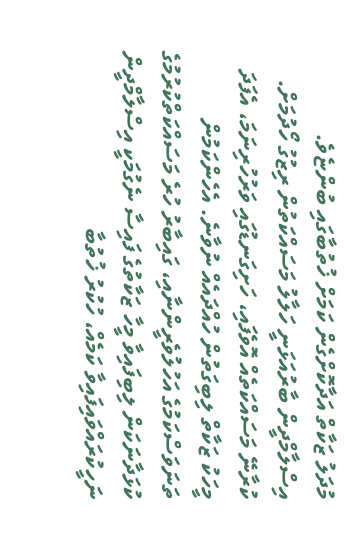މުދަލު ޒަކާތް އަދާކޮށްގެން ކަމަށް ޚުތުބާގައި ބުންޏެވެ. އިސްލާމްދީން ބާރުއަޅަނީ ހަލާލު މަސައްކަތުން ރިޒުގު ހޯދުމަށް. ކުރާނޭ މަސައްކަތެއް އޮވެފައި، ހަށިގަނޑުގައި ވަރުހުރިނަމަ، އެފަދަ މީހަކު ޒަކާތް ލިބިގަތުން ހުއްދައެއް ނުވާނެ. އެހެންކަމުން ތަނަވަސްކަމުގެ އަހުލުވެރީންނާއި، ގައިބާރު ހުރެ މަސައްކަތްކުރުމުގެ ކުޅަދާނަކަން ލިބިފައިވާ މީހާ ޒަކާތުގެ ފައިސާ ނެގުމަކީ އިސްލާމްދީން ނަހީކުރައްވައިފައިވާ ކަމެއް، ހުކުރު ޚުތުބާ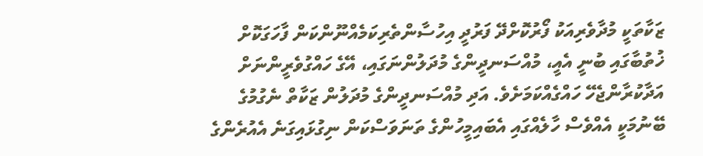ޒަކާތަކީ މުދާވެރިއަކު ފޯރުކޮށްދޭ ފަރުދީ އިހުސާންތެރިކަމެއްނޫންކަން ފާހަގަކޮށް ޚުތުބާގައި ބުނީ އެއީ، މުއްސަނދީންގެ މުދަލުންނަގައި، އޭގެ ހައްގުވެރީންނަށް އަދާކުރާންޖެހޭ ހައްގެއްކަމަށެވެ. އަދި މުއްސަނދީންގެ މުދަލުން ޒަކާތް ނެގުމުގެ ބޭނުމަކީ އެއްވެސް ހާލެއްގައި އެބައިމީހުންގެ ތަނަވަސްކަން ނިގުޅައިގަނެ އެއުރެންގެ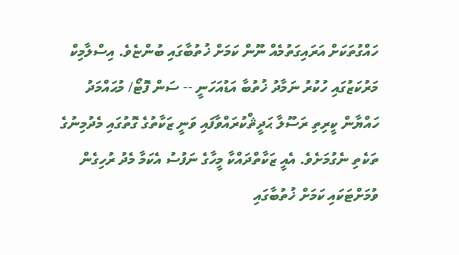ހައްގުތަކަށް އަރައިގަތުމެއް ނޫން ކަމަށް ޚުތުބާގައި ބުންޏެވެ. އިސްލާމިކް މަރުކަޒުގައި ހުކުރު ނަމާދު ޚުތުބާ އަޑުއަހަނީ -- ސަން ފޮޓޯ/ މުޙައްމަދު ހައްޔާން ކީރިތި ރަސޫލާ ޙަދީޘްކުރައްވާފައި ވަނީ ޒަކާތުގެ ގޮތުގައި މެދުމިނުގެ ތަކެތި ނެގުމަށެވެ. އެއީ ޒަކާތްދައްކާ މީހާގެ ނަފުސު އެކަމާ މެދު ރުހިގެން ވުމަށްޓަކައި ކަމަށް ޚުތުބާގައި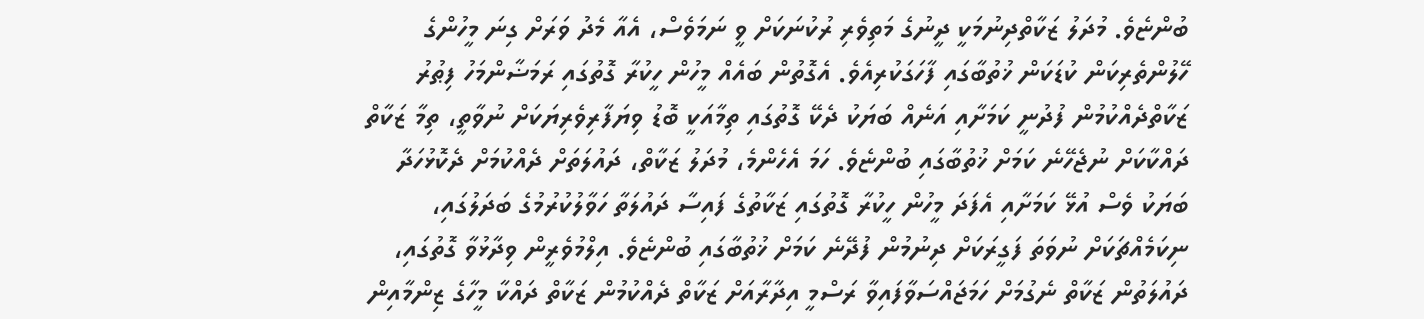ބުންޏެވެ. މުދަލު ޒަކާތްދިނުމަކީ ދީނުގެ މަތިވެރި ރުކުނަކަށް ވީ ނަމަވެސް، އެއާ މެދު ވަރަށް ގިނަ މީހުންގެ ހޭލުންތެރިކަން ކުޑަކަން ޚުތުބާގައި ފާހަގަކުރިއެވެ. އެގޮތުން ބައެއް މީހުން ހީކުރާ ގޮތުގައި ރަމަޟާންމަހު ފިޠުރު ޒަކާތްދެއްކުމުން ފުދުނީ ކަމަށާއި އަނެއް ބަޔަކު ދެކޭ ގޮތުގައި ތިމާއަކީ ބޮޑު ވިޔަފާރިވެރިޔަކަށް ނުވާތީ، ތިމާ ޒަކާތް ދައްކާކަށް ނުޖެހޭނެ ކަމަށް ޚުތުބާގައި ބުންޏެވެ. ހަމަ އެހެންމެ، މުދަލު ޒަކާތް، ދައުލަތަށް ދެއްކުމަށް ދެކޮޅުހަދާ ބަޔަކު ވެސް އުޅޭ ކަމަށާއި އެފަދަ މީހުން ހީކުރާ ގޮތުގައި ޒަކާތުގެ ފައިސާ ދައުލަތާ ހަވާލުކުރުމުގެ ބަދަލުގައި، ނިކަމެއްޗަކަށް ނުވަތަ ފަގީރަކަށް ދިނުމުން ފުދޭނެ ކަމަށް ޚުތުބާގައި ބުންޏެވެ. އިލްމުވެރީން ވިދާޅުވާ ގޮތުގައި، ދައުލަތުން ޒަކާތް ނެގުމަށް ހަމަޖައްސަވާފައިވާ ރަސްމީ އިދާރާއަށް ޒަކާތް ދެއްކުމުން ޒަކާތް ދައްކާ މީހާގެ ޒިންމާއިން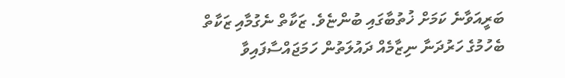ބަރީއަވާނެ ކަމަށް ޚުތުބާގައި ބުންޏެވެ. ޒަކާތް ނެގުމާއި ޒަކާތް ބެހުމުގެ ހަރުދަނާ ނިޒާމެއް ދައުލަތުން ހަމަޖައްސާފައިވާ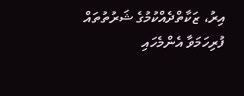އިރު، ޒަކާތްދެއްކުމުގެ ޝަރުތުތައް ފުރިހަމަވާ އެންމެހައި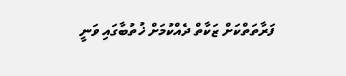ފަރާތަތްކަށް ޒަކާތް ދެއްކުމަށް ޚުތުބާގައި ވަނީ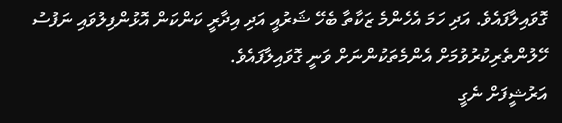ގޮވައިލާފައެވެ. އަދި ހަމަ އެހެންމެ ޒަކާތާ ބެހޭ ޝަރުއީ އަދި އިދާރީ ކަންކަން އޮޅުންފިލުވައި ނަފުސު ހޭލުންތެރިކުރުވުމަށް އެންމެތަކުންނަށް ވަނީ ގޮވައިލާފައެވެ.
އަރުޝީފަށް ނެގީ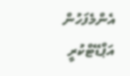އެންމެފަހުން އަޕްޑޭޓްކުރީ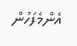އެންމެފަހުން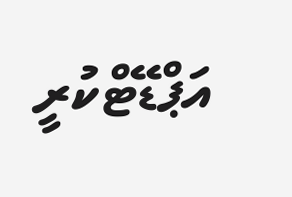އަޕްޑޭޓްކުރީ